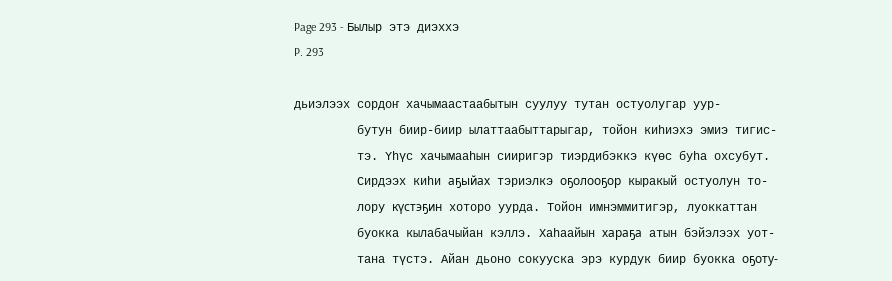Page 293 - Былыр этэ диэххэ
P. 293

дьиэлээх сордоҥ хачымаастаабытын суулуу тутан остуолугар уур-
         бутун биир-биир ылаттаабыттарыгар, тойон киһиэхэ эмиэ тигис-
         тэ. Үһүс хачымааһын сииригэр тиэрдибэккэ күөс буһа охсубут.
         Сирдээх киһи аҕыйах тэриэлкэ оҕолооҕор кыракый остуолун то-
         лору күстэҕин хоторо уурда. Тойон имнэммитигэр, луоккаттан
         буокка кылабачыйан кэллэ. Хаһаайын хараҕа атын бэйэлээх уот-
         тана түстэ. Айан дьоно сокууска эрэ курдук биир буокка оҕоту-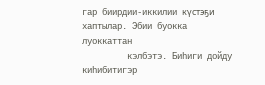гар биирдии-иккилии күстэҕи хаптылар. Эбии буокка луоккаттан
         кэлбэтэ. Биһиги дойду киһибитигэр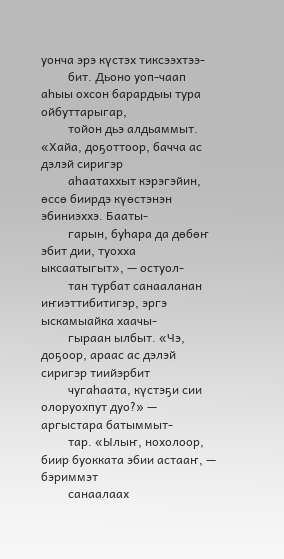уонча эрэ күстэх тиксээхтээ-
         бит. Дьоно уоп-чаап аһыы охсон барардыы тура ойбуттарыгар,
         тойон дьэ алдьаммыт. «Хайа, доҕоттоор, бачча ас дэлэй сиригэр
         аһаатаххыт кэрэгэйин, өссө биирдэ күөстэнэн эбиниэххэ. Бааты-
         гарын, буһара да дөбөҥ эбит дии, туохха ыксаатыгыт», — остуол-
         тан турбат санааланан иҥиэттибитигэр, эргэ ыскамыайка хаачы-
         гыраан ылбыт. «Чэ, доҕоор, араас ас дэлэй сиригэр тиийэрбит
         чугаһаата, күстэҕи сии олоруохпут дуо?» — аргыстара батыммыт-
         тар. «Ылыҥ, нохолоор, биир буокката эбии астааҥ, — бэриммэт
         санаалаах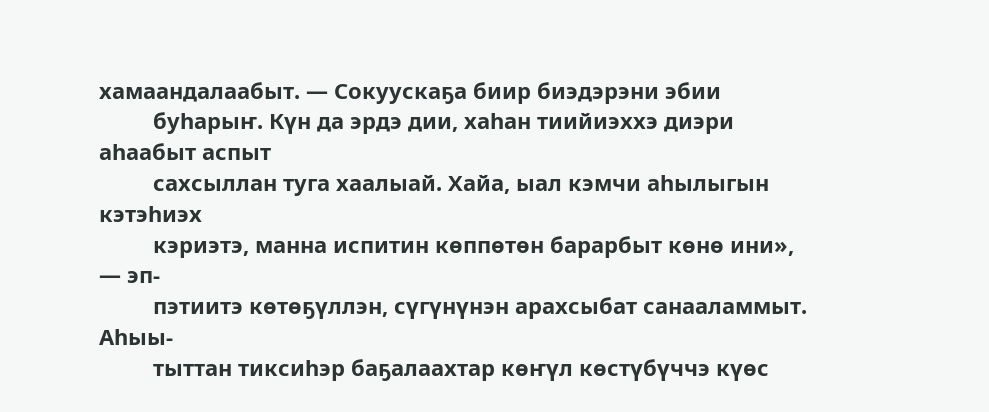хамаандалаабыт. — Сокуускаҕа биир биэдэрэни эбии
         буһарыҥ. Күн да эрдэ дии, хаһан тиийиэххэ диэри аһаабыт аспыт
         сахсыллан туга хаалыай. Хайа, ыал кэмчи аһылыгын кэтэһиэх
         кэриэтэ, манна испитин көппөтөн барарбыт көнө ини», — эп-
         пэтиитэ көтөҕүллэн, сүгүнүнэн арахсыбат санааламмыт. Аһыы-
         тыттан тиксиһэр баҕалаахтар көҥүл көстүбүччэ күөс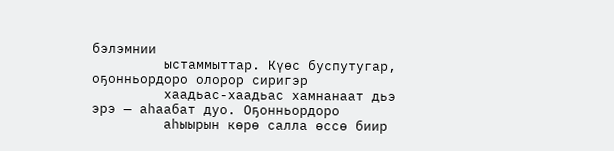бэлэмнии
         ыстаммыттар. Күөс буспутугар, оҕонньордоро олорор сиригэр
         хаадьас-хаадьас хамнанаат дьэ эрэ — аһаабат дуо. Оҕонньордоро
         аһыырын көрө салла өссө биир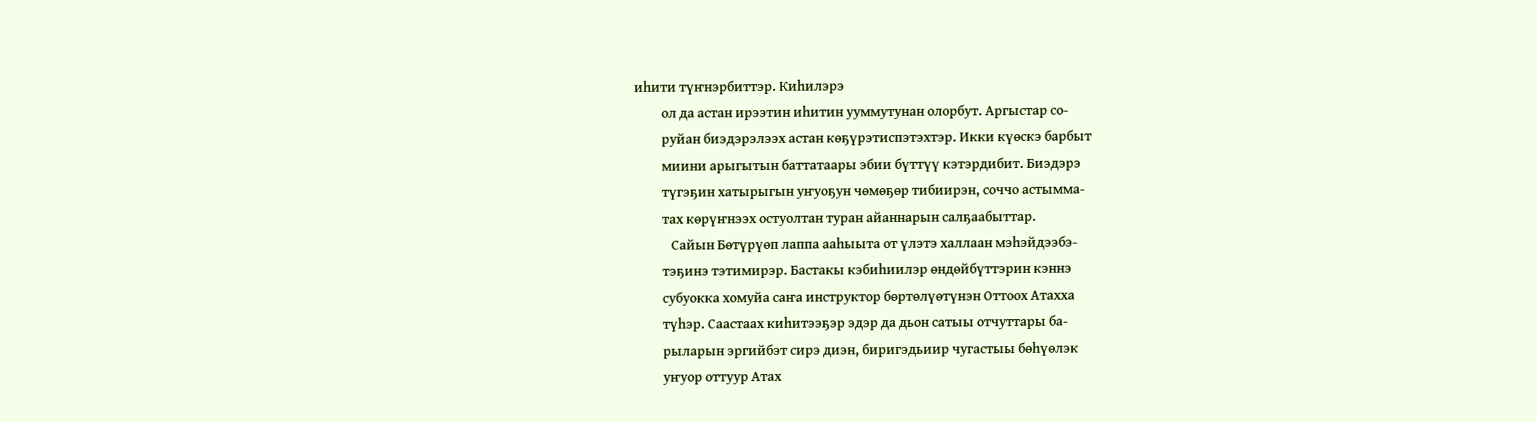иһити түҥнэрбиттэр. Киһилэрэ
         ол да астан ирээтин иһитин ууммутунан олорбут. Аргыстар со-
         руйан биэдэрэлээх астан көҕүрэтиспэтэхтэр. Икки күөскэ барбыт
         миини арыгытын баттатаары эбии бүттүү кэтэрдибит. Биэдэрэ
         түгэҕин хатырыгын уҥуоҕун чөмөҕөр тибиирэн, соччо астымма-
         тах көрүҥнээх остуолтан туран айаннарын салҕаабыттар.
            Сайын Бөтүрүөп лаппа ааһыыта от үлэтэ халлаан мэһэйдээбэ-
         тэҕинэ тэтимирэр. Бастакы кэбиһиилэр өндөйбүттэрин кэннэ
         субуокка хомуйа саҥа инструктор бөртөлүөтүнэн Оттоох Атахха
         түһэр. Саастаах киһитээҕэр эдэр да дьон сатыы отчуттары ба-
         рыларын эргийбэт сирэ диэн, биригэдьиир чугастыы бөһүөлэк
         уҥуор оттуур Атах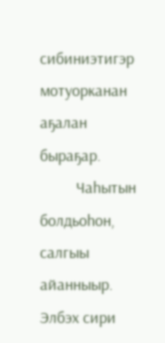сибиниэтигэр мотуорканан аҕалан быраҕар.
         Чаһытын болдьоһон, салгыы айанныыр. Элбэх сири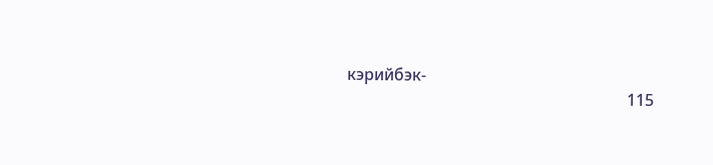кэрийбэк-
                                                                      115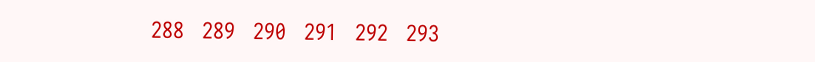288   289   290   291   292   293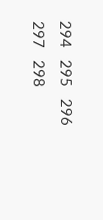294   295   296   297   298